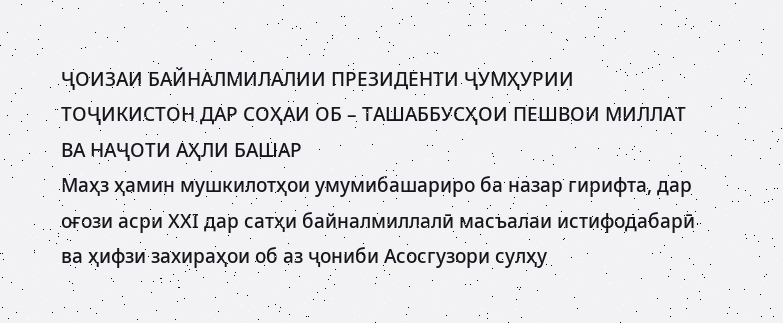ҶОИЗАИ БАЙНАЛМИЛАЛИИ ПРЕЗИДЕНТИ ҶУМҲУРИИ ТОҶИКИСТОН ДАР СОҲАИ ОБ – ТАШАББУСҲОИ ПЕШВОИ МИЛЛАТ ВА НАҶОТИ АҲЛИ БАШАР
Маҳз ҳамин мушкилотҳои умумибашариро ба назар гирифта, дар оғози асри ХХI дар сатҳи байналмиллалӣ масъалаи истифодабарӣ ва ҳифзи захираҳои об аз ҷониби Асосгузори сулҳу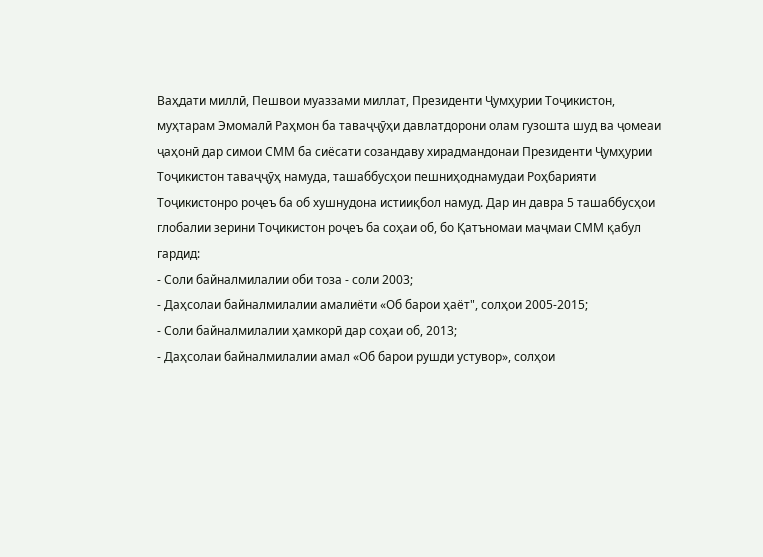Ваҳдати миллӣ, Пешвои муаззами миллат, Президенти Ҷумҳурии Тоҷикистон, муҳтарам Эмомалӣ Раҳмон ба таваҷҷӯҳи давлатдорони олам гузошта шуд ва ҷомеаи ҷаҳонӣ дар симои СММ ба сиёсати созандаву хирадмандонаи Президенти Ҷумҳурии Тоҷикистон таваҷҷӯҳ намуда, ташаббусҳои пешниҳоднамудаи Роҳбарияти Тоҷикистонро роҷеъ ба об хушнудона истииқбол намуд. Дар ин давра 5 ташаббусҳои глобалии зерини Тоҷикистон роҷеъ ба соҳаи об, бо Қатъномаи маҷмаи СММ қабул гардид:
- Соли байналмилалии оби тоза - соли 2003;
- Даҳсолаи байналмилалии амалиёти «Об барои ҳаёт", солҳои 2005-2015;
- Соли байналмилалии ҳамкорӣ дар соҳаи об, 2013;
- Даҳсолаи байналмилалии амал «Об барои рушди устувор», солҳои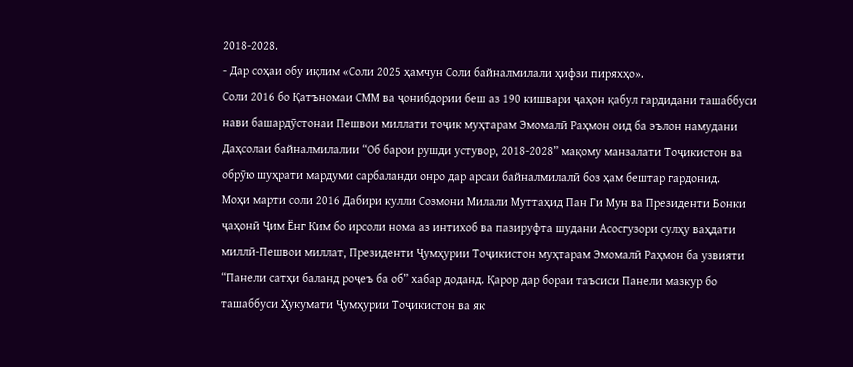2018-2028.
- Дар соҳаи обу иқлим «Соли 2025 ҳамчун Соли байналмилали ҳифзи пиряхҳо».
Соли 2016 бо Қатъномаи СММ ва ҷонибдории беш аз 190 кишвари ҷаҳон қабул гардидани ташаббуси нави башардӯстонаи Пешвои миллати тоҷик муҳтарам Эмомалӣ Раҳмон оид ба эълон намудани Даҳсолаи байналмилалии “Об барои рушди устувор, 2018-2028” мақому манзалати Тоҷикистон ва обрӯю шуҳрати мардуми сарбаланди онро дар арсаи байналмилалӣ боз ҳам бештар гардонид.
Моҳи марти соли 2016 Дабири кулли Созмони Милали Муттаҳид Пан Ги Мун ва Президенти Бонки ҷаҳонӣ Ҷим Ёнг Ким бо ирсоли нома аз интихоб ва пазируфта шудани Асосгузори сулҳу ваҳдати миллӣ-Пешвои миллат, Президенти Ҷумҳурии Тоҷикистон муҳтарам Эмомалӣ Раҳмон ба узвияти “Панели сатҳи баланд роҷеъ ба об” хабар доданд. Қарор дар бораи таъсиси Панели мазкур бо ташаббуси Ҳукумати Ҷумҳурии Тоҷикистон ва як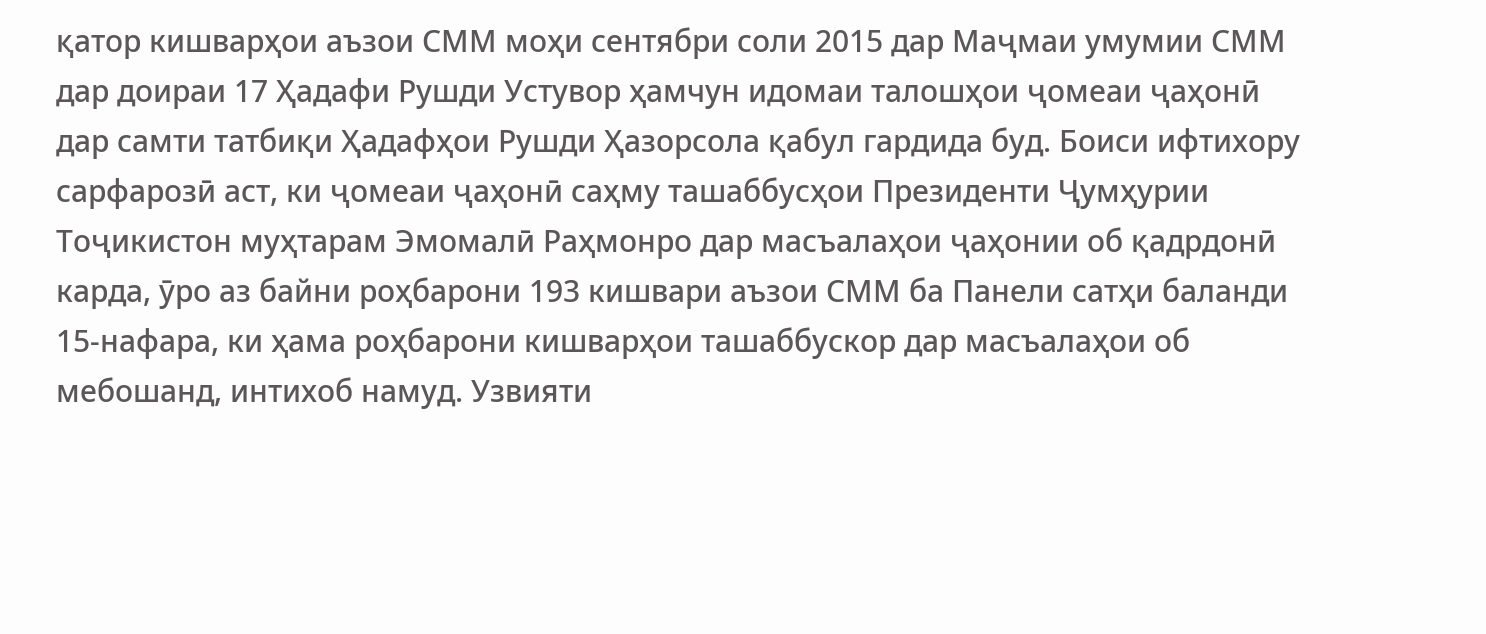қатор кишварҳои аъзои СММ моҳи сентябри соли 2015 дар Маҷмаи умумии СММ дар доираи 17 Ҳадафи Рушди Устувор ҳамчун идомаи талошҳои ҷомеаи ҷаҳонӣ дар самти татбиқи Ҳадафҳои Рушди Ҳазорсола қабул гардида буд. Боиси ифтихору сарфарозӣ аст, ки ҷомеаи ҷаҳонӣ саҳму ташаббусҳои Президенти Ҷумҳурии Тоҷикистон муҳтарам Эмомалӣ Раҳмонро дар масъалаҳои ҷаҳонии об қадрдонӣ карда, ӯро аз байни роҳбарони 193 кишвари аъзои СММ ба Панели сатҳи баланди 15-нафара, ки ҳама роҳбарони кишварҳои ташаббускор дар масъалаҳои об мебошанд, интихоб намуд. Узвияти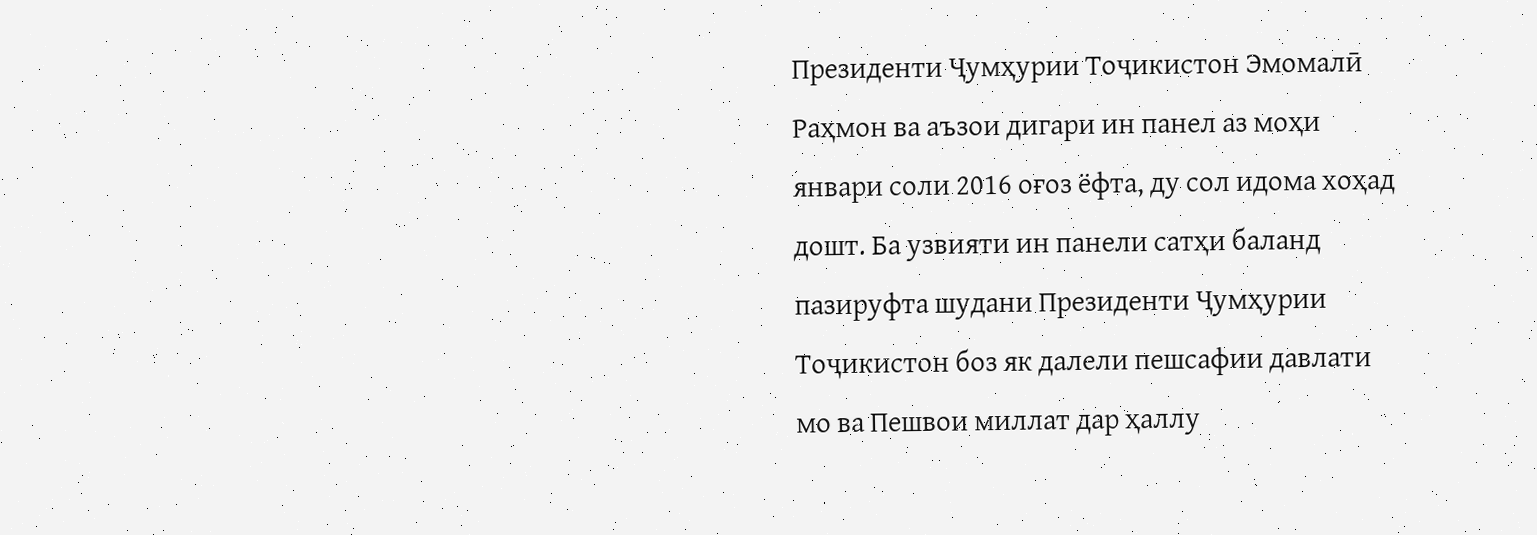Президенти Ҷумҳурии Тоҷикистон Эмомалӣ Раҳмон ва аъзои дигари ин панел аз моҳи январи соли 2016 оғоз ёфта, ду сол идома хоҳад дошт. Ба узвияти ин панели сатҳи баланд пазируфта шудани Президенти Ҷумҳурии Тоҷикистон боз як далели пешсафии давлати мо ва Пешвои миллат дар ҳаллу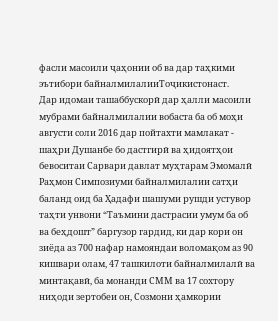фасли масоили ҷаҳонии об ва дар таҳкими эътибори байналмилалииТоҷикистонаст.
Дар идомаи ташаббускорӣ дар ҳалли масоили мубрами байналмилалии вобаста ба об моҳи августи соли 2016 дар пойтахти мамлакат - шаҳри Душанбе бо дастгирӣ ва ҳидоятҳои бевоситаи Сарвари давлат муҳтарам Эмомалӣ Раҳмон Симпозиуми байналмилалии сатҳи баланд оид ба Ҳадафи шашуми рушди устувор таҳти унвони “Таъмини дастрасии умум ба об ва беҳдошт” баргузор гардид, ки дар кори он зиёда аз 700 нафар намояндаи воломақом аз 90 кишвари олам, 47 ташкилоти байналмилалӣ ва минтақавӣ, ба монанди СММ ва 17 сохтору ниҳоди зертобеи он, Созмони ҳамкории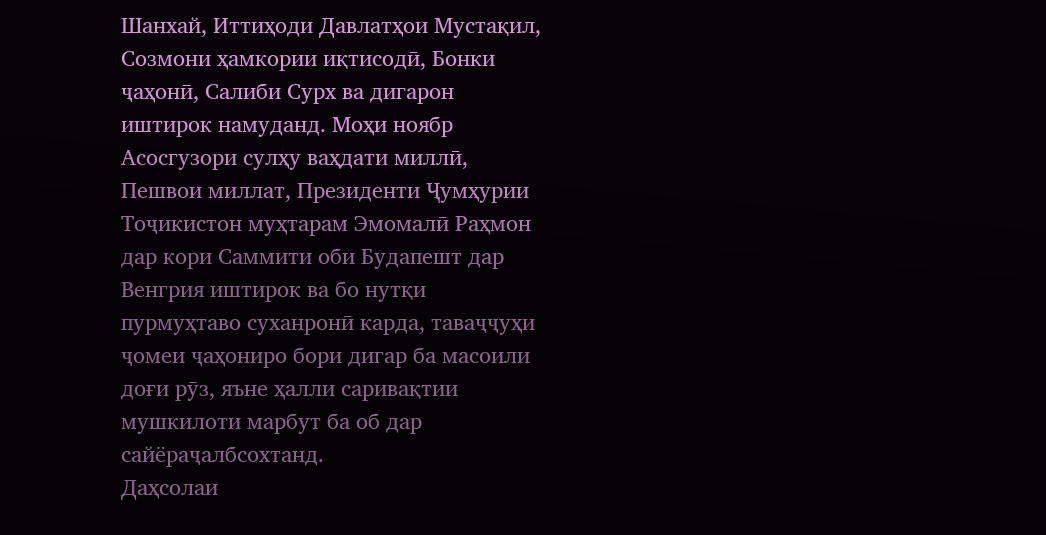Шанхай, Иттиҳоди Давлатҳои Мустақил, Созмони ҳамкории иқтисодӣ, Бонки ҷаҳонӣ, Салиби Сурх ва дигарон иштирок намуданд. Моҳи ноябр Асосгузори сулҳу ваҳдати миллӣ, Пешвои миллат, Президенти Ҷумҳурии Тоҷикистон муҳтарам Эмомалӣ Раҳмон дар кори Саммити оби Будапешт дар Венгрия иштирок ва бо нутқи пурмуҳтаво суханронӣ карда, таваҷҷуҳи ҷомеи ҷаҳониро бори дигар ба масоили доғи рӯз, яъне ҳалли саривақтии мушкилоти марбут ба об дар сайёраҷалбсохтанд.
Даҳсолаи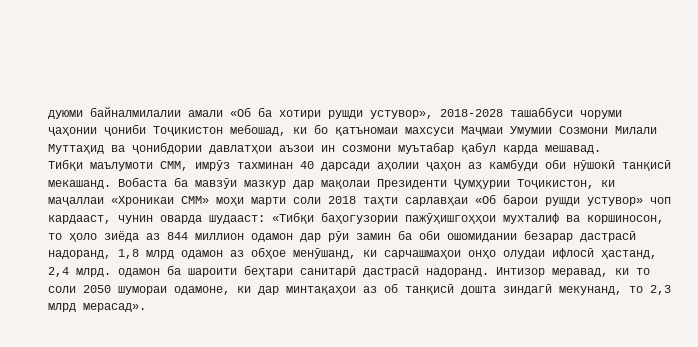дуюми байналмилалии амали «Об ба хотири рушди устувор», 2018-2028 ташаббуси чоруми ҷаҳонии ҷониби Тоҷикистон мебошад, ки бо қатъномаи махсуси Маҷмаи Умумии Созмони Милали Муттаҳид ва ҷонибдории давлатҳои аъзои ин созмони муътабар қабул карда мешавад.
Тибқи маълумоти СММ, имрӯз тахминан 40 дарсади аҳолии ҷаҳон аз камбуди оби нӯшокӣ танқисӣ мекашанд. Вобаста ба мавзӯи мазкур дар мақолаи Президенти Ҷумҳурии Тоҷикистон, ки маҷаллаи «Хроникаи СММ» моҳи марти соли 2018 таҳти сарлавҳаи «Об барои рушди устувор» чоп кардааст, чунин оварда шудааст: «Тибқи баҳогузории пажӯҳишгоҳҳои мухталиф ва коршиносон, то ҳоло зиёда аз 844 миллион одамон дар рӯи замин ба оби ошомидании безарар дастрасӣ надоранд, 1,8 млрд одамон аз обҳое менӯшанд, ки сарчашмаҳои онҳо олудаи ифлосӣ ҳастанд, 2,4 млрд. одамон ба шароити беҳтари санитарӣ дастрасӣ надоранд. Интизор меравад, ки то соли 2050 шумораи одамоне, ки дар минтақаҳои аз об танқисӣ дошта зиндагӣ мекунанд, то 2,3 млрд мерасад».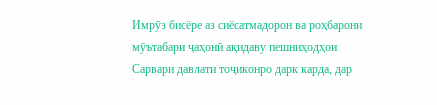Имрӯз бисёре аз сиёсатмадорон ва роҳбарони мӯътабари ҷаҳонӣ ақидаву пешниҳодҳои Сарвари давлати тоҷиконро дарк карда, дар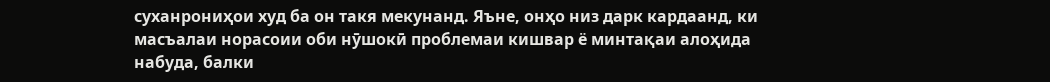суханрониҳои худ ба он такя мекунанд. Яъне, онҳо низ дарк кардаанд, ки масъалаи норасоии оби нӯшокӣ проблемаи кишвар ё минтақаи алоҳида набуда, балки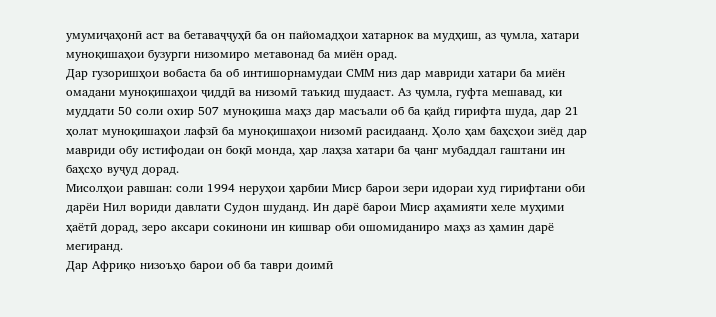умумиҷаҳонӣ аст ва бетаваҷҷуҳӣ ба он пайомадҳои хатарнок ва мудҳиш, аз ҷумла, хатари муноқишаҳои бузурги низомиро метавонад ба миён орад.
Дар гузоришҳои вобаста ба об интишорнамудаи СММ низ дар мавриди хатари ба миён омадани муноқишаҳои ҷиддӣ ва низомӣ таъкид шудааст. Аз ҷумла, гуфта мешавад, ки муддати 50 соли охир 507 муноқиша маҳз дар масъали об ба қайд гирифта шуда, дар 21 ҳолат муноқишаҳои лафзӣ ба муноқишаҳои низомӣ расидаанд. Ҳоло ҳам баҳсҳои зиёд дар мавриди обу истифодаи он боқӣ монда, ҳар лаҳза хатари ба ҷанг мубаддал гаштани ин баҳсҳо вуҷуд дорад.
Мисолҳои равшан: соли 1994 неруҳои ҳарбии Миср барои зери идораи худ гирифтани оби дарёи Нил вориди давлати Судон шуданд. Ин дарё барои Миср аҳамияти хеле муҳими ҳаётӣ дорад, зеро аксари сокинони ин кишвар оби ошомиданиро маҳз аз ҳамин дарё мегиранд.
Дар Африқо низоъҳо барои об ба таври доимӣ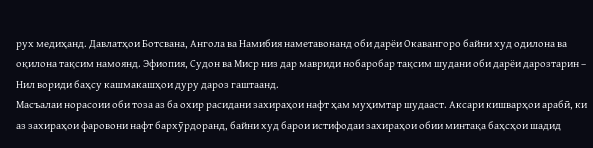рух медиҳанд. Давлатҳои Ботсвана, Ангола ва Намибия наметавонанд оби дарёи Окавангоро байни худ одилона ва оқилона тақсим намоянд. Эфиопия, Судон ва Миср низ дар мавриди нобаробар тақсим шудани оби дарёи дарозтарин – Нил вориди баҳсу кашмакашҳои дуру дароз гаштаанд.
Масъалаи норасоии оби тоза аз ба охир расидани захираҳои нафт ҳам муҳимтар шудааст. Аксари кишварҳои арабӣ, ки аз захираҳои фаровони нафт бархӯрдоранд, байни худ барои истифодаи захираҳои обии минтақа баҳсҳои шадид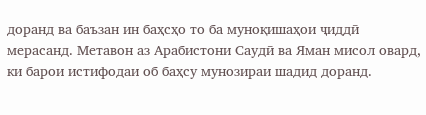доранд ва баъзан ин баҳсҳо то ба муноқишаҳои ҷиддӣ мерасанд. Метавон аз Арабистони Саудӣ ва Яман мисол овард, ки барои истифодаи об баҳсу мунозираи шадид доранд.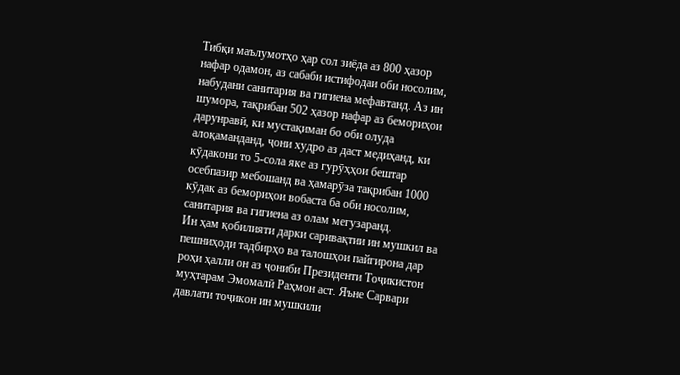Тибқи маълумотҳо ҳар сол зиёда аз 800 ҳазор нафар одамон, аз сабаби истифодаи оби носолим, набудани санитария ва гигиена мефавтанд. Аз ин шумора, тақрибан 502 ҳазор нафар аз бемориҳои дарунравӣ, ки мустақиман бо оби олуда алоқаманданд, ҷони худро аз даст медиҳанд, ки кӯдакони то 5-сола яке аз гурӯҳҳои бештар осебпазир мебошанд ва ҳамарӯза тақрибан 1000 кӯдак аз бемориҳои вобаста ба оби носолим, санитария ва гигиена аз олам мегузаранд.
Ин ҳам қобилияти дарки саривақтии ин мушкил ва пешниҳоди тадбирҳо ва талошҳои пайгирона дар роҳи ҳалли он аз ҷониби Президенти Тоҷикистон муҳтарам Эмомалӣ Раҳмон аст. Яъне Сарвари давлати тоҷикон ин мушкили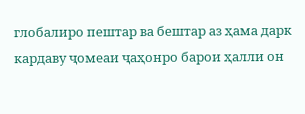глобалиро пештар ва бештар аз ҳама дарк кардаву ҷомеаи ҷаҳонро барои ҳалли он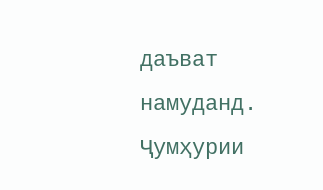даъват намуданд.
Ҷумҳурии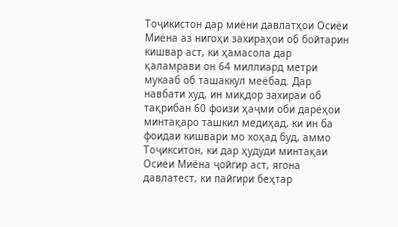Тоҷикистон дар миёни давлатҳои Осиёи Миёна аз нигоҳи захираҳои об бойтарин кишвар аст, ки ҳамасола дар қаламрави он 64 миллиард метри мукааб об ташаккул меёбад. Дар навбати худ, ин миқдор захираи об тақрибан 60 фоизи ҳаҷми оби дарёҳои минтақаро ташкил медиҳад, ки ин ба фоидаи кишвари мо хоҳад буд, аммо Тоҷикситон, ки дар ҳудуди минтақаи Осиёи Миёна ҷойгир аст, ягона давлатест, ки пайгири беҳтар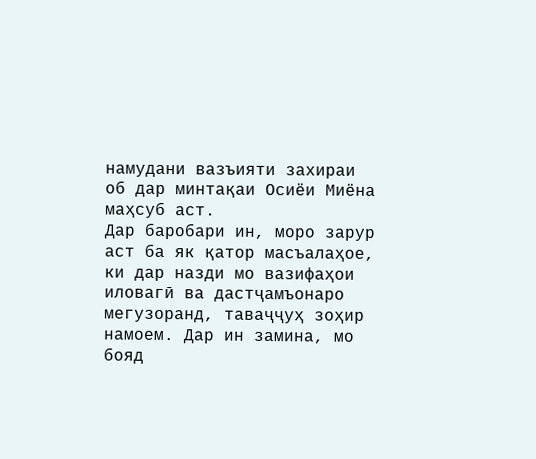намудани вазъияти захираи об дар минтақаи Осиёи Миёна маҳсуб аст.
Дар баробари ин, моро зарур аст ба як қатор масъалаҳое, ки дар назди мо вазифаҳои иловагӣ ва дастҷамъонаро мегузоранд, таваҷҷуҳ зоҳир намоем. Дар ин замина, мо бояд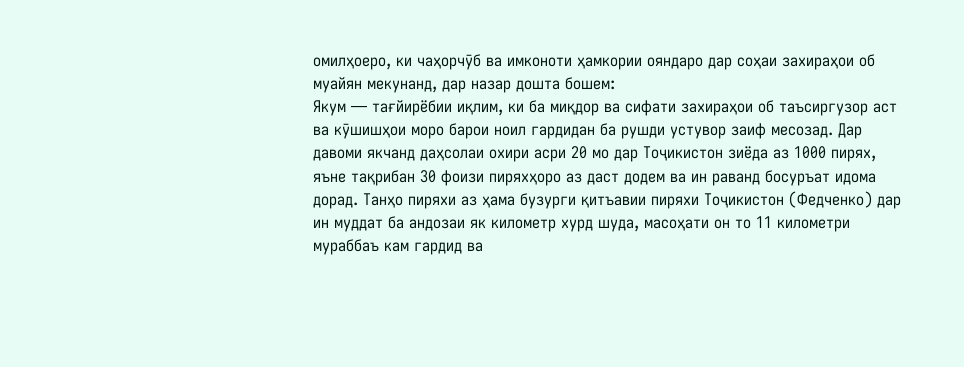омилҳоеро, ки чаҳорчӯб ва имконоти ҳамкории ояндаро дар соҳаи захираҳои об муайян мекунанд, дар назар дошта бошем:
Якум — тағйирёбии иқлим, ки ба миқдор ва сифати захираҳои об таъсиргузор аст ва кӯшишҳои моро барои ноил гардидан ба рушди устувор заиф месозад. Дар давоми якчанд даҳсолаи охири асри 20 мо дар Тоҷикистон зиёда аз 1000 пирях, яъне тақрибан 30 фоизи пиряхҳоро аз даст додем ва ин раванд босуръат идома дорад. Танҳо пиряхи аз ҳама бузурги қитъавии пиряхи Тоҷикистон (Федченко) дар ин муддат ба андозаи як километр хурд шуда, масоҳати он то 11 километри мураббаъ кам гардид ва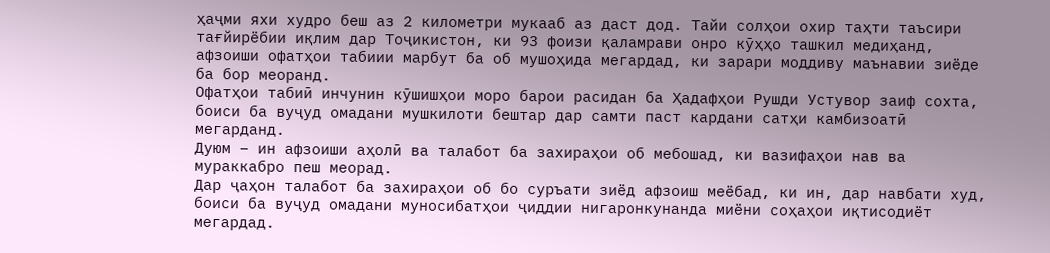ҳаҷми яхи худро беш аз 2 километри мукааб аз даст дод. Тайи солҳои охир таҳти таъсири тағйирёбии иқлим дар Тоҷикистон, ки 93 фоизи қаламрави онро кӯҳҳо ташкил медиҳанд, афзоиши офатҳои табиии марбут ба об мушоҳида мегардад, ки зарари моддиву маънавии зиёде ба бор меоранд.
Офатҳои табиӣ инчунин кӯшишҳои моро барои расидан ба Ҳадафҳои Рушди Устувор заиф сохта, боиси ба вуҷуд омадани мушкилоти бештар дар самти паст кардани сатҳи камбизоатӣ мегарданд.
Дуюм – ин афзоиши аҳолӣ ва талабот ба захираҳои об мебошад, ки вазифаҳои нав ва мураккабро пеш меорад.
Дар ҷаҳон талабот ба захираҳои об бо суръати зиёд афзоиш меёбад, ки ин, дар навбати худ, боиси ба вуҷуд омадани муносибатҳои ҷиддии нигаронкунанда миёни соҳаҳои иқтисодиёт мегардад.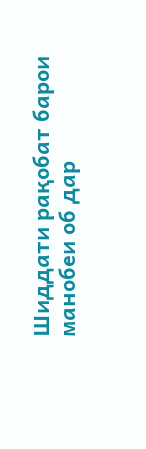Шиддати рақобат барои манобеи об дар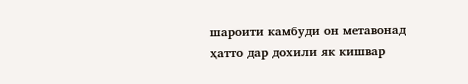шароити камбуди он метавонад ҳатто дар дохили як кишвар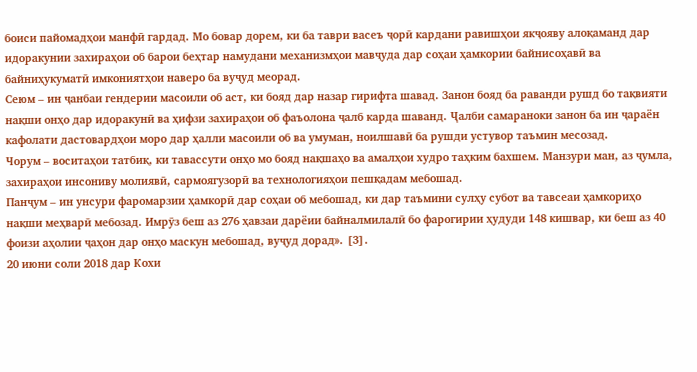боиси пайомадҳои манфӣ гардад. Мо бовар дорем, ки ба таври васеъ ҷорӣ кардани равишҳои якҷояву алоқаманд дар идоракунии захираҳои об барои беҳтар намудани механизмҳои мавҷуда дар соҳаи ҳамкории байнисоҳавӣ ва байниҳукуматӣ имкониятҳои наверо ба вуҷуд меорад.
Сеюм – ин ҷанбаи гендерии масоили об аст, ки бояд дар назар гирифта шавад. Занон бояд ба раванди рушд бо тақвияти нақши онҳо дар идоракунӣ ва ҳифзи захираҳои об фаъолона ҷалб карда шаванд. Ҷалби самараноки занон ба ин ҷараён кафолати дастовардҳои моро дар ҳалли масоили об ва умуман, ноилшавӣ ба рушди устувор таъмин месозад.
Чорум – воситаҳои татбиқ, ки тавассути онҳо мо бояд нақшаҳо ва амалҳои худро таҳким бахшем. Манзури ман, аз ҷумла, захираҳои инсониву молиявӣ, сармоягузорӣ ва технологияҳои пешқадам мебошад.
Панҷум – ин унсури фаромарзии ҳамкорӣ дар соҳаи об мебошад, ки дар таъмини сулҳу субот ва тавсеаи ҳамкориҳо нақши меҳварӣ мебозад. Имрӯз беш аз 276 ҳавзаи дарёии байналмилалӣ бо фарогирии ҳудуди 148 кишвар, ки беш аз 40 фоизи аҳолии ҷаҳон дар онҳо маскун мебошад, вуҷуд дорад». [3].
20 июни соли 2018 дар Кохи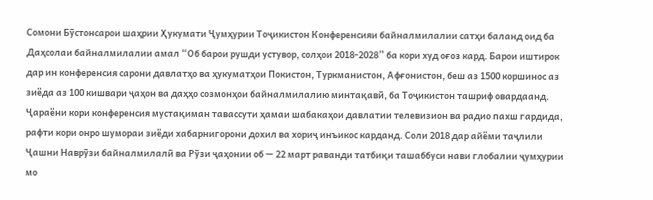Сомони Бӯстонсарои шаҳрии Ҳукумати Ҷумҳурии Тоҷикистон Конференсияи байналмилалии сатҳи баланд оид ба Даҳсолаи байналмилалии амал “Об барои рушди устувор, солҳои 2018-2028” ба кори худ оғоз кард. Барои иштирок дар ин конференсия сарони давлатҳо ва ҳукуматҳои Покистон, Туркманистон, Афғонистон, беш аз 1500 коршинос аз зиёда аз 100 кишвари ҷаҳон ва даҳҳо созмонҳои байналмилалию минтақавӣ, ба Тоҷикистон ташриф овардаанд. Ҷараёни кори конференсия мустақиман тавассути ҳамаи шабакаҳои давлатии телевизион ва радио пахш гардида, рафти кори онро шумораи зиёди хабарнигорони дохил ва хориҷ инъикос карданд. Соли 2018 дар айёми таҷлили Ҷашни Наврӯзи байналмилалӣ ва Рӯзи ҷаҳонии об — 22 март раванди татбиқи ташаббуси нави глобалии ҷумҳурии мо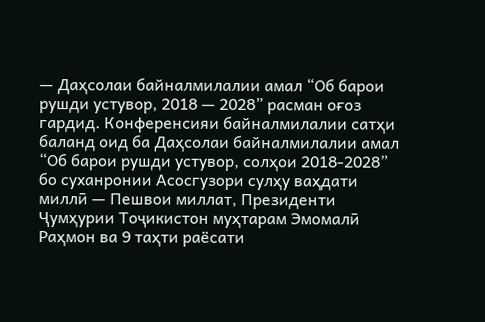— Даҳсолаи байналмилалии амал “Об барои рушди устувор, 2018 — 2028” расман оғоз гардид. Конференсияи байналмилалии сатҳи баланд оид ба Даҳсолаи байналмилалии амал “Об барои рушди устувор, солҳои 2018-2028” бо суханронии Асосгузори сулҳу ваҳдати миллӣ — Пешвои миллат, Президенти Ҷумҳурии Тоҷикистон муҳтарам Эмомалӣ Раҳмон ва 9 таҳти раёсати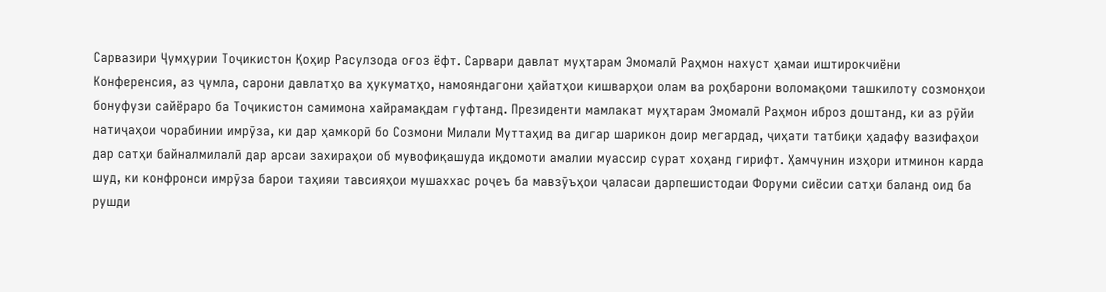Сарвазири Ҷумҳурии Тоҷикистон Қоҳир Расулзода оғоз ёфт. Сарвари давлат муҳтарам Эмомалӣ Раҳмон нахуст ҳамаи иштирокчиёни Конференсия, аз ҷумла, сарони давлатҳо ва ҳукуматҳо, намояндагони ҳайатҳои кишварҳои олам ва роҳбарони воломақоми ташкилоту созмонҳои бонуфузи сайёраро ба Тоҷикистон самимона хайрамақдам гуфтанд. Президенти мамлакат муҳтарам Эмомалӣ Раҳмон иброз доштанд, ки аз рӯйи натиҷаҳои чорабинии имрӯза, ки дар ҳамкорӣ бо Созмони Милали Муттаҳид ва дигар шарикон доир мегардад, ҷиҳати татбиқи ҳадафу вазифаҳои дар сатҳи байналмилалӣ дар арсаи захираҳои об мувофиқашуда иқдомоти амалии муассир сурат хоҳанд гирифт. Ҳамчунин изҳори итминон карда шуд, ки конфронси имрӯза барои таҳияи тавсияҳои мушаххас роҷеъ ба мавзӯъҳои ҷаласаи дарпешистодаи Форуми сиёсии сатҳи баланд оид ба рушди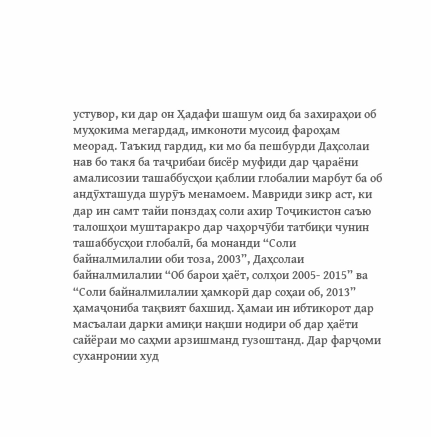устувор, ки дар он Ҳадафи шашум оид ба захираҳои об муҳокима мегардад, имконоти мусоид фароҳам меорад. Таъкид гардид, ки мо ба пешбурди Даҳсолаи нав бо такя ба таҷрибаи бисёр муфиди дар ҷараёни амалисозии ташаббусҳои қаблии глобалии марбут ба об андӯхташуда шурӯъ менамоем. Мавриди зикр аст, ки дар ин самт тайи понздаҳ соли ахир Тоҷикистон саъю талошҳои муштаракро дар чаҳорчӯби татбиқи чунин ташаббусҳои глобалӣ, ба монанди “Соли байналмилалии оби тоза, 2003”, Даҳсолаи байналмилалии “Об барои ҳаёт, солҳои 2005- 2015” ва “Соли байналмилалии ҳамкорӣ дар соҳаи об, 2013” ҳамаҷониба тақвият бахшид. Ҳамаи ин ибтикорот дар масъалаи дарки амиқи нақши нодири об дар ҳаёти сайёраи мо саҳми арзишманд гузоштанд. Дар фарҷоми суханронии худ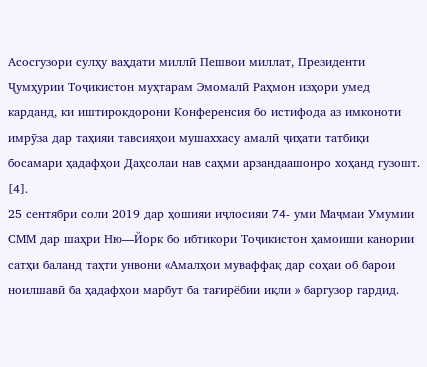Асосгузори сулҳу ваҳдати миллӣ Пешвои миллат, Президенти Ҷумҳурии Тоҷикистон муҳтарам Эмомалӣ Раҳмон изҳори умед карданд, ки иштирокдорони Конференсия бо истифода аз имконоти имрӯза дар таҳияи тавсияҳои мушаххасу амалӣ ҷиҳати татбиқи босамари ҳадафҳои Даҳсолаи нав саҳми арзандаашонро хоҳанд гузошт. [4].
25 сентябри соли 2019 дар ҳошияи иҷлосияи 74- уми Маҷмаи Умумии СММ дар шаҳри Ню—Йорк бо ибтикори Тоҷикистон ҳамоиши канории сатҳи баланд таҳти унвони «Амалҳои муваффақ дар соҳаи об барои ноилшавӣ ба ҳадафҳои марбут ба тағирёбии иқли » баргузор гардид.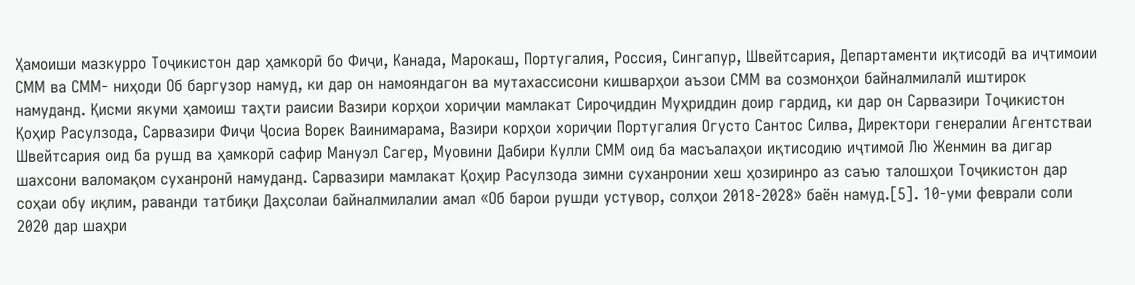Ҳамоиши мазкурро Тоҷикистон дар ҳамкорӣ бо Фиҷи, Канада, Марокаш, Португалия, Россия, Сингапур, Швейтсария, Департаменти иқтисодӣ ва иҷтимоии СММ ва СММ- ниҳоди Об баргузор намуд, ки дар он намояндагон ва мутахассисони кишварҳои аъзои СММ ва созмонҳои байналмилалӣ иштирок намуданд. Қисми якуми ҳамоиш таҳти раисии Вазири корҳои хориҷии мамлакат Сироҷиддин Муҳриддин доир гардид, ки дар он Сарвазири Тоҷикистон Қоҳир Расулзода, Сарвазири Фиҷи Ҷосиа Ворек Ваинимарама, Вазири корҳои хориҷии Португалия Огусто Сантос Силва, Директори генералии Агентстваи Швейтсария оид ба рушд ва ҳамкорӣ сафир Мануэл Сагер, Муовини Дабири Кулли СММ оид ба масъалаҳои иқтисодию иҷтимоӣ Лю Женмин ва дигар шахсони валомақом суханронӣ намуданд. Сарвазири мамлакат Қоҳир Расулзода зимни суханронии хеш ҳозиринро аз саъю талошҳои Тоҷикистон дар соҳаи обу иқлим, раванди татбиқи Даҳсолаи байналмилалии амал «Об барои рушди устувор, солҳои 2018-2028» баён намуд.[5]. 10-уми феврали соли 2020 дар шаҳри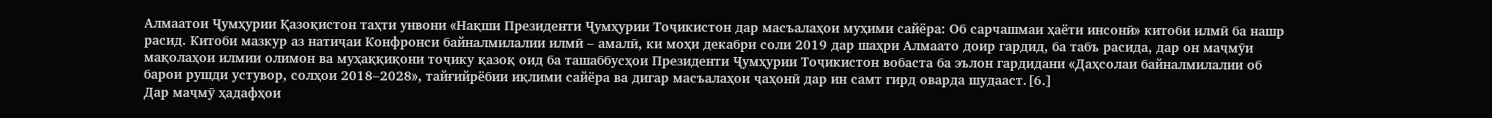Алмаатои Ҷумҳурии Қазоқистон таҳти унвони «Нақши Президенти Ҷумҳурии Тоҷикистон дар масъалаҳои муҳими сайёра: Об сарчашмаи ҳаёти инсонӣ» китоби илмӣ ба нашр расид. Китоби мазкур аз натиҷаи Конфронси байналмилалии илмӣ – амалӣ, ки моҳи декабри соли 2019 дар шаҳри Алмаато доир гардид, ба табъ расида, дар он маҷмӯи мақолаҳои илмии олимон ва муҳаққиқони тоҷику қазоқ оид ба ташаббусҳои Президенти Ҷумҳурии Тоҷикистон вобаста ба эълон гардидани «Даҳсолаи байналмилалии об барои рушди устувор, солҳои 2018–2028», тайғийрёбии иқлими сайёра ва дигар масъалаҳои ҷаҳонӣ дар ин самт гирд оварда шудааст.[6.]
Дар маҷмӯ ҳадафҳои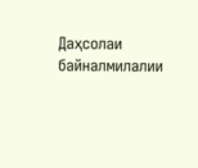Даҳсолаи байналмилалии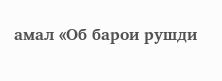амал «Об барои рушди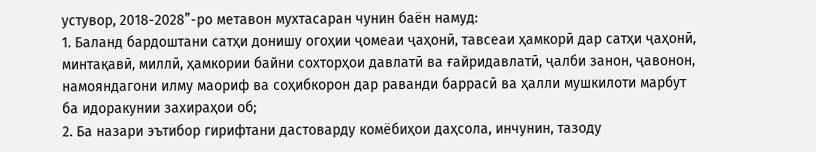устувор, 2018-2028”-ро метавон мухтасаран чунин баён намуд:
1. Баланд бардоштани сатҳи донишу огоҳии ҷомеаи ҷаҳонӣ, тавсеаи ҳамкорӣ дар сатҳи ҷаҳонӣ, минтақавӣ, миллӣ, ҳамкории байни сохторҳои давлатӣ ва ғайридавлатӣ, ҷалби занон, ҷавонон, намояндагони илму маориф ва соҳибкорон дар раванди баррасӣ ва ҳалли мушкилоти марбут ба идоракунии захираҳои об;
2. Ба назари эътибор гирифтани дастоварду комёбиҳои даҳсола, инчунин, тазоду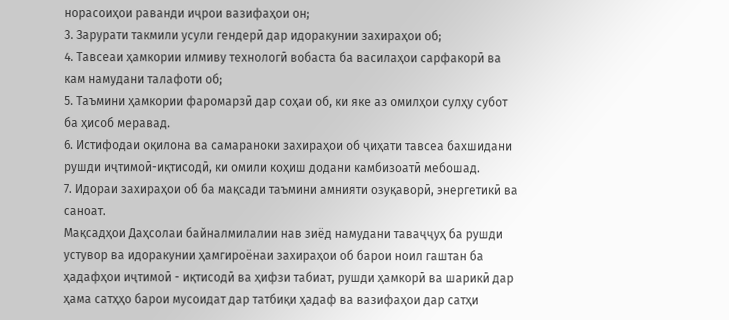норасоиҳои раванди иҷрои вазифаҳои он;
3. Зарурати такмили усули гендерӣ дар идоракунии захираҳои об;
4. Тавсеаи ҳамкории илмиву технологӣ вобаста ба василаҳои сарфакорӣ ва кам намудани талафоти об;
5. Таъмини ҳамкории фаромарзӣ дар соҳаи об, ки яке аз омилҳои сулҳу субот ба ҳисоб меравад.
6. Истифодаи оқилона ва самараноки захираҳои об ҷиҳати тавсеа бахшидани рушди иҷтимоӣ-иқтисодӣ, ки омили коҳиш додани камбизоатӣ мебошад.
7. Идораи захираҳои об ба мақсади таъмини амнияти озуқаворӣ, энергетикӣ ва саноат.
Мақсадҳои Даҳсолаи байналмилалии нав зиёд намудани таваҷҷуҳ ба рушди устувор ва идоракунии ҳамгироёнаи захираҳои об барои ноил гаштан ба ҳадафҳои иҷтимоӣ - иқтисодӣ ва ҳифзи табиат, рушди ҳамкорӣ ва шарикӣ дар ҳама сатҳҳо барои мусоидат дар татбиқи ҳадаф ва вазифаҳои дар сатҳи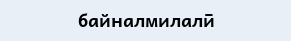байналмилалӣ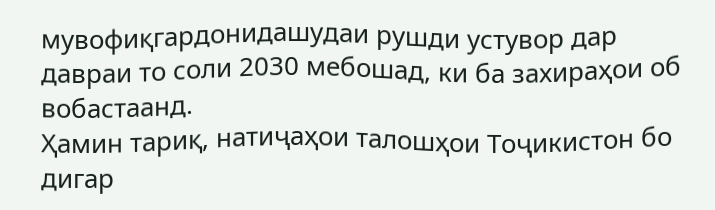мувофиқгардонидашудаи рушди устувор дар давраи то соли 2030 мебошад, ки ба захираҳои об вобастаанд.
Ҳамин тариқ, натиҷаҳои талошҳои Тоҷикистон бо дигар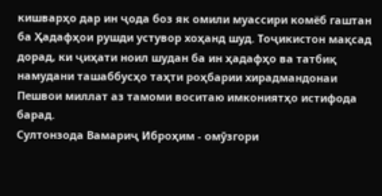кишварҳо дар ин ҷода боз як омили муассири комёб гаштан ба Ҳадафҳои рушди устувор хоҳанд шуд. Тоҷикистон мақсад дорад, ки ҷиҳати ноил шудан ба ин ҳадафҳо ва татбиқ намудани ташаббусҳо таҳти роҳбарии хирадмандонаи Пешвои миллат аз тамоми воситаю имкониятҳо истифода барад.
Султонзода Вамариҷ Иброҳим - омӯзгори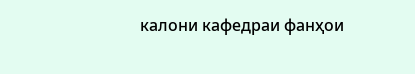калони кафедраи фанҳои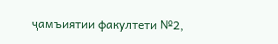ҷамъиятии факултети №2,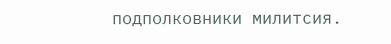подполковники милитсия.